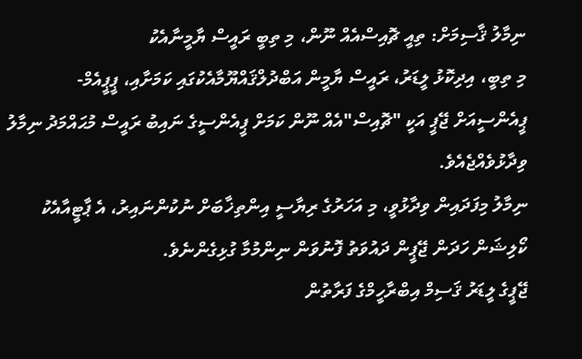ނިމާލު ޤާސިމަށް: ތިއީ ޗޮއިސްއެއް ނޫން، މި ތިބީ ރައީސް ޔާމީނާއެކު
މި ތިބީ، އިދިކޮޅު ލީޑަރު، ރައީސް ޔާމީން އަބްދުލްޤައްޔޫމާއެކުގައި ކަމަށާއި، ޕީޕީއެމް-ޕީއެންސީއަށް ޖޭޕީ އަކީ "ޗޮއިސް"އެއް ނޫން ކަމަށް ޕީއެންސީގެ ނައިބު ރައީސް މުޙައްމަދު ނިމާލު ވިދާޅުވެއްޖެއެވެ.
ނިމާލު މިފަދައިން ވިދާޅުވީ، މި އަހަރުގެ ރިޔާސީ އިންތިޚާބަށް ނުކުންނައިރު، އެ ޕާޓީއާއެކު ކޯލިޝަން ހަދަން ޖޭޕީން ދައުވަތު ފޮނުވަން ނިންމުމާ ގުޅިގެންނެވެ.
ޖޭޕީގެ ލީޑަރު ޤަސިމް އިބްރާހީމްގެ ފަރާތުން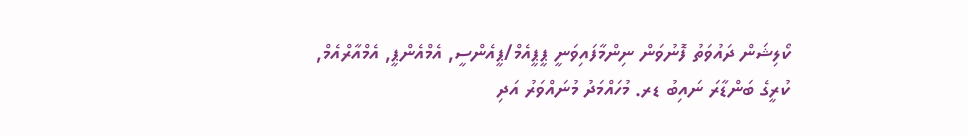ކޯލިޝަން ދައުވަތު ފޮނުވަން ނިންމާފައިވަނީ ޕީޕީއެމް/ޕީއެންސީ, އެމްއެންޕީ, އެމްއާރްއެމް, ކުރީގެ ބަންޑާރަ ނައިބު ޑރ. މުހައްމަދު މުނައްވަރު އަދި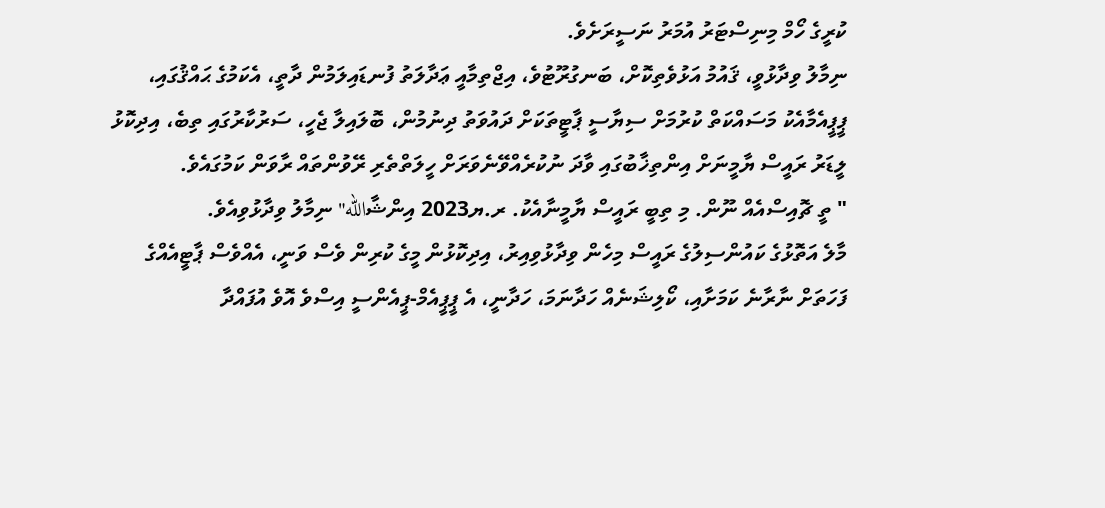ކުރީގެ ހޯމް މިނިސްޓަރު އުމަރު ނަސީރަށެވެ.
ނިމާލު ވިދާޅުވީ، ޤައުމު އަޅުވެތިކޮށް، ބަނގުރޫޓުވެ، އިޖްތިމާއީ ޢަދާލަތު ފުނޑައިލަމުން ދާތީ، އެކަމުގެ ޙައްޤުގައި، ޕީޕީއެމާއެކު މަސައްކަތް ކުރުމަށް ސިޔާސީ ޕާޓީތަކަށް ދައުވަތު ދިނުމުން، ބޮލައިލާ ޖެހީ، ސަރުކާރުގައި ތިބެ، އިދިކޮޅު ލީޑަރު ރައީސް ޔާމީނަށް އިންތިޚާބުގައި ވާދަ ނުކުރެއްވޭނެވަރަށް ހީލަތްތެރި ރޭވުންތައް ރާވަން ކަމުގައެވެ.
" ތީ ޗޮއިސްއެއް ނޫން. މި ތިބީ ރައީސް ޔާމީނާއެކު. ރ.ޔ2023 އިންޝާالله" ނިމާލު ވިދާޅުވިއެވެ.
މާލެ އަތޮޅުގެ ކައުންސިލުގެ ރައީސް މިހެން ވިދާޅުވިއިރު، އިދިކޮޅުން މީގެ ކުރިން ވެސް ވަނީ، އެއްވެސް ޕާޓީއެއްގެ ފަހަތަށް ނާރާނެ ކަމަށާއި، ކޯލިޝަނެއް ހަދާނަމަ، ހަދާނީ، އެ ޕީޕީއެމް-ޕީއެންސީ އިސްވެ އޮވެ އުފައްދާ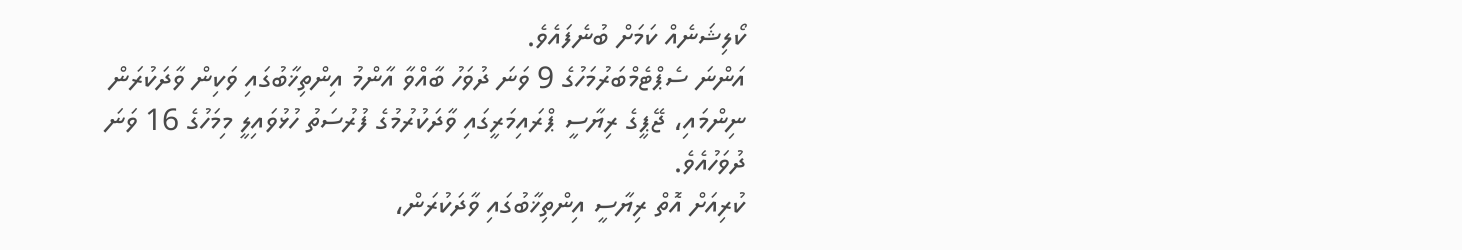ކޯލިޝަނެއް ކަމަށް ބުނެފައެވެ.
އަންނަ ސެޕްޓެމްބަރުމަހުގެ 9 ވަނަ ދުވަހު ބާއްވާ އާންމު އިންތިޚާބުގައި ވަކިން ވާދަކުރަން ނިންމައި، ޖޭޕީގެ ރިޔާސީ ޕްރައިމަރީގައި ވާދަކުރުމުގެ ފުރުސަތު ހުޅުވައިލީ މިމަހުގެ 16 ވަނަ ދުވަހުއެވެ.
ކުރިއަށް އޮތް ރިޔާސީ އިންތިޚާބުގައި ވާދަކުރަން،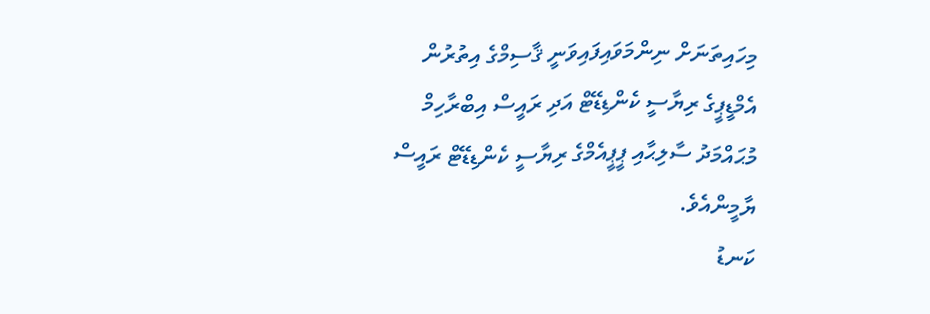މިހައިތަނަށް ނިންމަވައިފައިވަނީ ޤާސިމްގެ އިތުރުން އެމްޑީޕީގެ ރިޔާސީ ކެންޑިޑޭޓް އަދި ރައީސް އިބްރާހިމް މުޙައްމަދު ސާލިޙާއި ޕީޕީއެމްގެ ރިޔާސީ ކެންޑިޑޭޓް ރައީސް ޔާމީންއެވެ.
ކަނޑު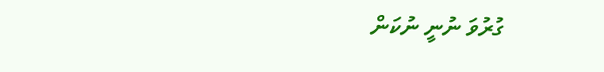ގުރުވަ ނުނީ ނުކަން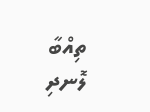ތިއްބާ ލޮނދި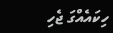ހިކައެއްގަ ޖެހި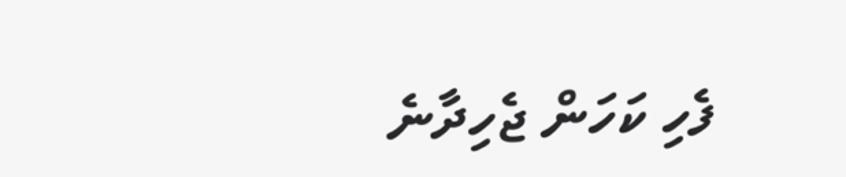ފެހި ކަހަން ޖެހިދާނެ